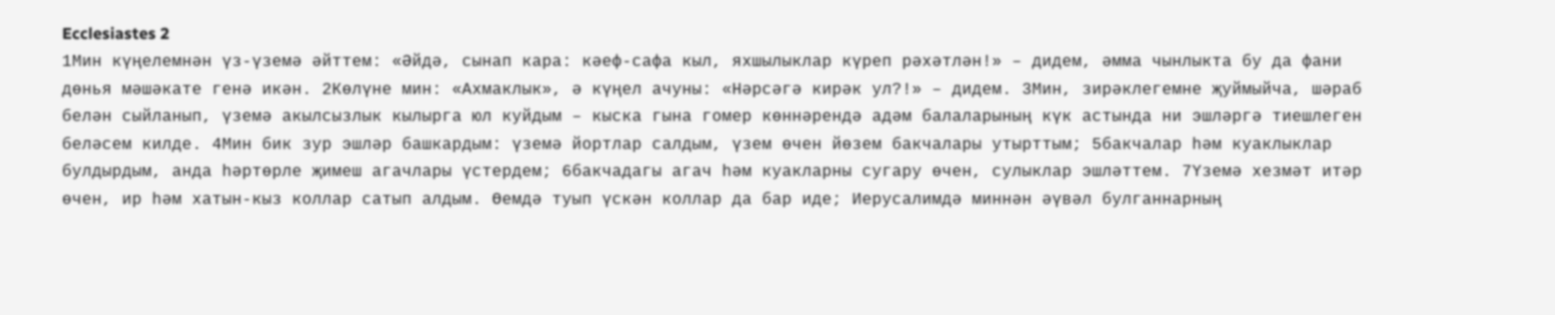Ecclesiastes 2
1Мин күңелемнән үз-үземә әйттем: «Әйдә, сынап кара: кәеф-сафа кыл, яхшылыклар күреп рәхәтлән!» – дидем, әмма чынлыкта бу да фани дөнья мәшәкате генә икән. 2Көлүне мин: «Ахмаклык», ә күңел ачуны: «Нәрсәгә кирәк ул?!» – дидем. 3Мин, зирәклегемне җуймыйча, шәраб белән сыйланып, үземә акылсызлык кылырга юл куйдым – кыска гына гомер көннәрендә адәм балаларының күк астында ни эшләргә тиешлеген беләсем килде. 4Мин бик зур эшләр башкардым: үземә йортлар салдым, үзем өчен йөзем бакчалары утырттым; 5бакчалар һәм куаклыклар булдырдым, анда һәртөрле җимеш агачлары үстердем; 6бакчадагы агач һәм куакларны сугару өчен, сулыклар эшләттем. 7Үземә хезмәт итәр өчен, ир һәм хатын-кыз коллар сатып алдым. Өемдә туып үскән коллар да бар иде; Иерусалимдә миннән әүвәл булганнарның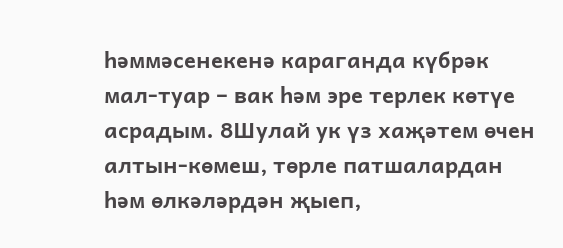һәммәсенекенә караганда күбрәк мал-туар – вак һәм эре терлек көтүе асрадым. 8Шулай ук үз хаҗәтем өчен алтын-көмеш, төрле патшалардан һәм өлкәләрдән җыеп,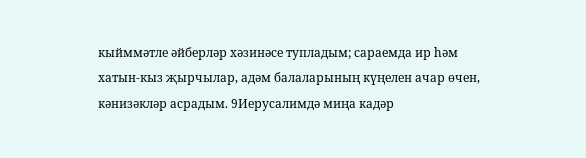кыйммәтле әйберләр хәзинәсе тупладым; сараемда ир һәм хатын-кыз җырчылар, адәм балаларының күңелен ачар өчен, кәнизәкләр асрадым. 9Иерусалимдә миңа кадәр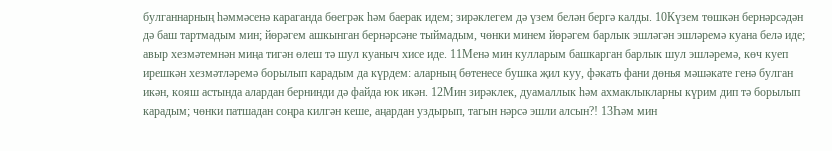булганнарның һәммәсенә караганда бөегрәк һәм баерак идем; зирәклегем дә үзем белән бергә калды. 10Күзем төшкән бернәрсәдән дә баш тартмадым мин; йөрәгем ашкынган бернәрсәне тыймадым, чөнки минем йөрәгем барлык эшләгән эшләремә куана белә иде; авыр хезмәтемнән миңа тигән өлеш тә шул куаныч хисе иде. 11Менә мин кулларым башкарган барлык шул эшләремә, көч куеп ирешкән хезмәтләремә борылып карадым да күрдем: аларның бөтенесе бушка җил куу, фәкать фани дөнья мәшәкате генә булган икән, кояш астында алардан бернинди дә файда юк икән. 12Мин зирәклек, дуамаллык һәм ахмаклыкларны күрим дип тә борылып карадым; чөнки патшадан соңра килгән кеше, аңардан уздырып, тагын нәрсә эшли алсын?! 13Һәм мин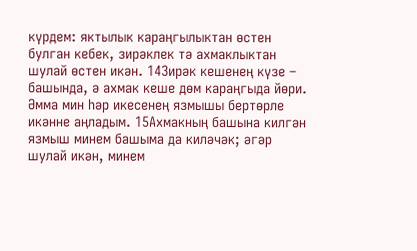күрдем: яктылык караңгылыктан өстен булган кебек, зирәклек тә ахмаклыктан шулай өстен икән. 14Зирәк кешенең күзе – башында, ә ахмак кеше дөм караңгыда йөри. Әмма мин һәр икесенең язмышы бертөрле икәнне аңладым. 15Ахмакның башына килгән язмыш минем башыма да киләчәк; әгәр шулай икән, минем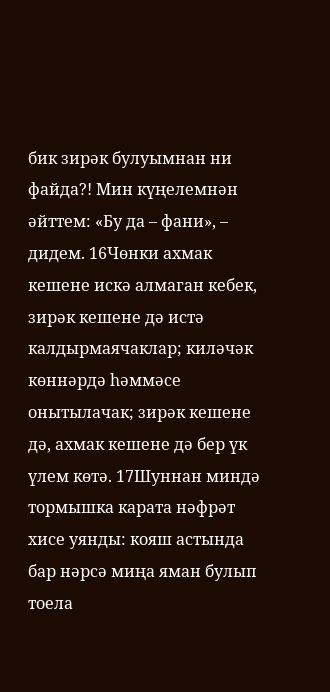бик зирәк булуымнан ни файда?! Мин күңелемнән әйттем: «Бу да – фани», – дидем. 16Чөнки ахмак кешене искә алмаган кебек, зирәк кешене дә истә калдырмаячаклар; киләчәк көннәрдә һәммәсе онытылачак; зирәк кешене дә, ахмак кешене дә бер үк үлем көтә. 17Шуннан миндә тормышка карата нәфрәт хисе уянды: кояш астында бар нәрсә миңа яман булып тоела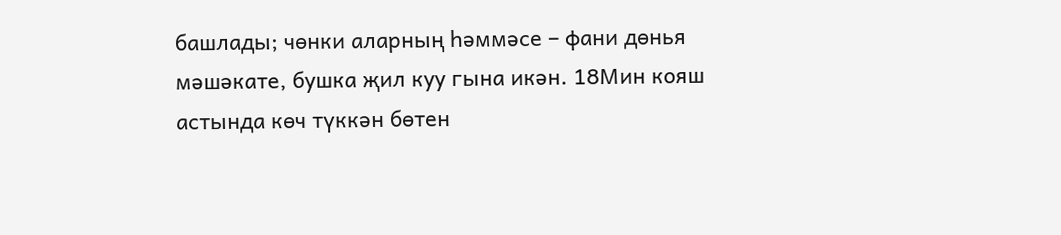башлады; чөнки аларның һәммәсе – фани дөнья мәшәкате, бушка җил куу гына икән. 18Мин кояш астында көч түккән бөтен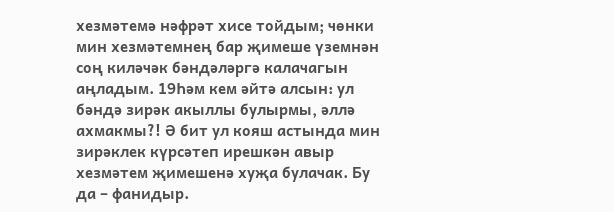хезмәтемә нәфрәт хисе тойдым; чөнки мин хезмәтемнең бар җимеше үземнән соң киләчәк бәндәләргә калачагын аңладым. 19Һәм кем әйтә алсын: ул бәндә зирәк акыллы булырмы, әллә ахмакмы?! Ә бит ул кояш астында мин зирәклек күрсәтеп ирешкән авыр хезмәтем җимешенә хуҗа булачак. Бу да – фанидыр.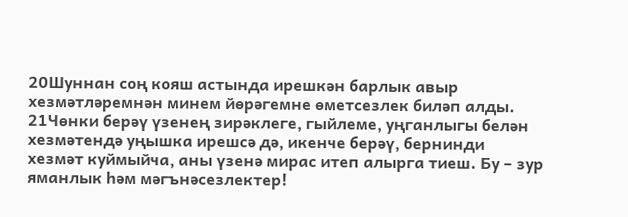20Шуннан соң кояш астында ирешкән барлык авыр хезмәтләремнән минем йөрәгемне өметсезлек биләп алды. 21Чөнки берәү үзенең зирәклеге, гыйлеме, уңганлыгы белән хезмәтендә уңышка ирешсә дә, икенче берәү, бернинди хезмәт куймыйча, аны үзенә мирас итеп алырга тиеш. Бу – зур яманлык һәм мәгънәсезлектер!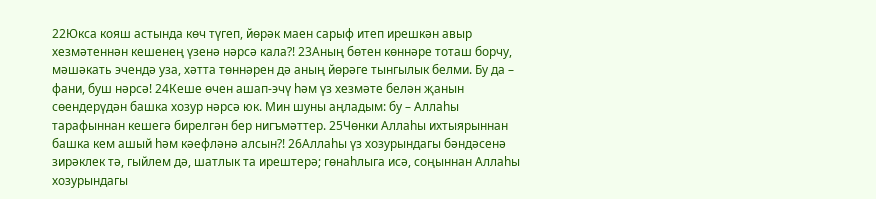22Юкса кояш астында көч түгеп, йөрәк маен сарыф итеп ирешкән авыр хезмәтеннән кешенең үзенә нәрсә кала?! 23Аның бөтен көннәре тоташ борчу, мәшәкать эчендә уза, хәтта төннәрен дә аның йөрәге тынгылык белми. Бу да – фани, буш нәрсә! 24Кеше өчен ашап-эчү һәм үз хезмәте белән җанын сөендерүдән башка хозур нәрсә юк. Мин шуны аңладым: бу – Аллаһы тарафыннан кешегә бирелгән бер нигъмәттер. 25Чөнки Аллаһы ихтыярыннан башка кем ашый һәм кәефләнә алсын?! 26Аллаһы үз хозурындагы бәндәсенә зирәклек тә, гыйлем дә, шатлык та ирештерә; гөнаһлыга исә, соңыннан Аллаһы хозурындагы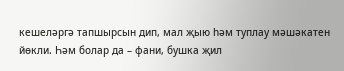кешеләргә тапшырсын дип, мал җыю һәм туплау мәшәкатен йөкли. Һәм болар да – фани, бушка җил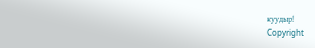куудыр!
Copyright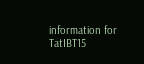information for
TatIBT15